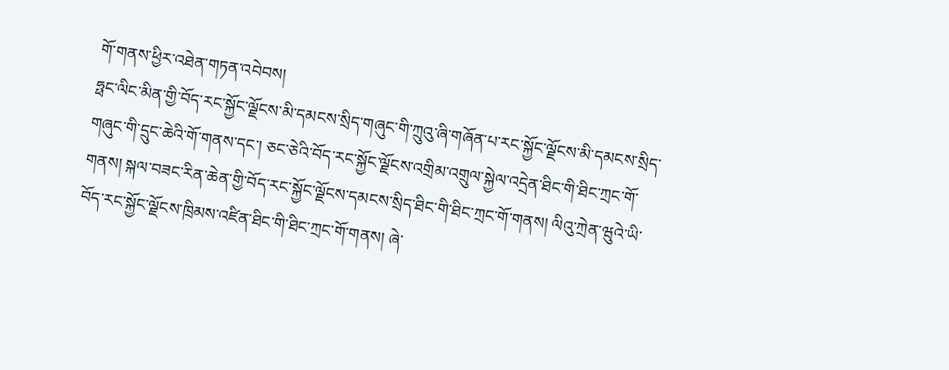གོ་གནས་ཕྱིར་འཐེན་གཏན་འབེབས།
ཧྥང་ལིང་མིན་གྱི་བོད་རང་སྐྱོང་ལྗོངས་མི་དམངས་སྲིད་གཞུང་གི་ཀྲུའུ་ཞི་གཞོན་པ་རང་སྐྱོང་ལྗོངས་མི་དམངས་སྲིད་གཞུང་གི་དྲུང་ཆེའི་གོ་གནས་དང་། ཅང་ཅེའི་བོད་རང་སྐྱོང་ལྗོངས་འགྲིམ་འགྲུལ་སྐྱེལ་འདྲེན་ཐིང་གི་ཐིང་ཀྲང་གོ་གནས། སྐལ་བཟང་རིན་ཆེན་གྱི་བོད་རང་སྐྱོང་ལྗོངས་དམངས་སྲིད་ཐིང་གི་ཐིང་ཀྲང་གོ་གནས། ལིའུ་ཀྲེན་ཝུའེ་ཡི་བོད་རང་སྐྱོང་ལྗོངས་ཁྲིམས་འཛིན་ཐིང་གི་ཐིང་ཀྲང་གོ་གནས། ཞེ་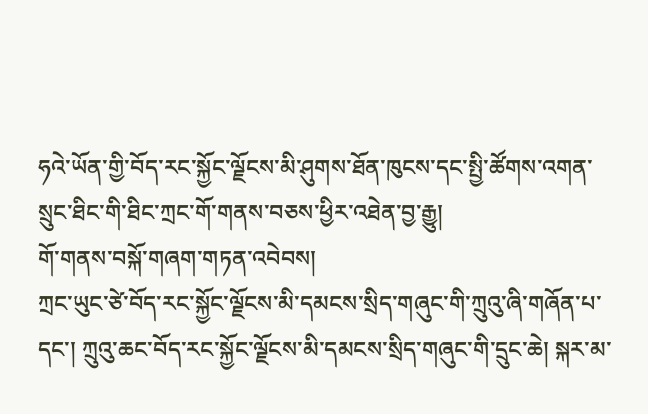ཧའེ་ཡོན་གྱི་བོད་རང་སྐྱོང་ལྗོངས་མི་ཤུགས་ཐོན་ཁུངས་དང་སྤྱི་ཚོགས་འགན་སྲུང་ཐིང་གི་ཐིང་ཀྲང་གོ་གནས་བཅས་ཕྱིར་འཐེན་བྱ་རྒྱུ།
གོ་གནས་བསྐོ་གཞག་གཏན་འབེབས།
ཀྲང་ཡུང་ཙེ་བོད་རང་སྐྱོང་ལྗོངས་མི་དམངས་སྲིད་གཞུང་གི་ཀྲུའུ་ཞི་གཞོན་པ་དང་། ཀྲུའུ་ཆང་བོད་རང་སྐྱོང་ལྗོངས་མི་དམངས་སྲིད་གཞུང་གི་དྲུང་ཆེ། སྐར་མ་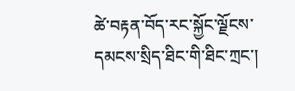ཚེ་བརྟན་བོད་རང་སྐྱོང་ལྗོངས་དམངས་སྲིད་ཐིང་གི་ཐིང་ཀྲང་།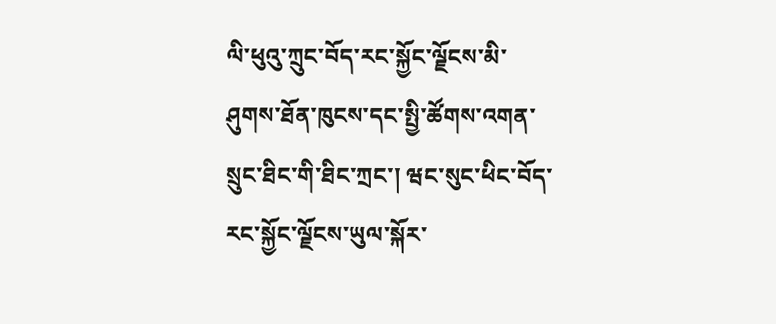ལི་ཕུའུ་ཀྲུང་བོད་རང་སྐྱོང་ལྗོངས་མི་ཤུགས་ཐོན་ཁུངས་དང་སྤྱི་ཚོགས་འགན་སྲུང་ཐིང་གི་ཐིང་ཀྲང་། ཝང་སུང་ཕིང་བོད་རང་སྐྱོང་ལྗོངས་ཡུལ་སྐོར་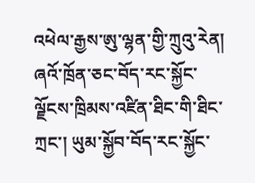འཕེལ་རྒྱས་ཨུ་ལྷན་གྱི་ཀྲུའུ་རེན། ཞའོ་ཁྲོན་ཅང་བོད་རང་སྐྱོང་ལྗོངས་ཁྲིམས་འཛིན་ཐིང་གི་ཐིང་ཀྲང་། ཡུམ་སྐྱོབ་བོད་རང་སྐྱོང་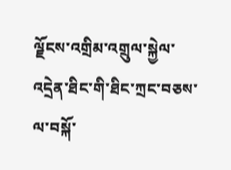ལྗོངས་འགྲིམ་འགྲུལ་སྐྱེལ་འདྲེན་ཐིང་གི་ཐིང་ཀྲང་བཅས་ལ་བསྐོ་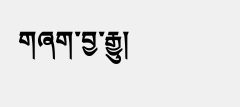གཞག་བྱ་རྒྱུ།